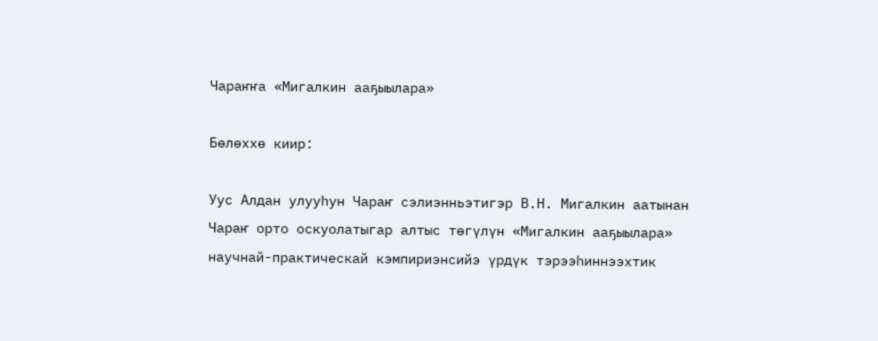Чараҥҥа «Мигалкин ааҕыылара»

Бөлөххө киир:

Уус Алдан улууһун Чараҥ сэлиэнньэтигэр В.Н. Мигалкин аатынан Чараҥ орто оскуолатыгар алтыс төгүлүн «Мигалкин ааҕыылара» научнай-практическай кэмпириэнсийэ үрдүк тэрээһиннээхтик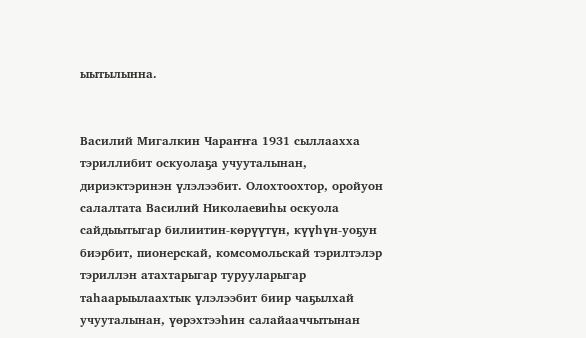ыытылынна.


Василий Мигалкин Чараҥҥа 1931 сыллаахха тэриллибит оскуолаҕа учууталынан, дириэктэринэн үлэлээбит. Олохтоохтор, оройуон салалтата Василий Николаевиһы оскуола сайдыытыгар билиитин-көрүүтүн, күүһүн-уоҕун биэрбит, пионерскай, комсомольскай тэрилтэлэр тэриллэн атахтарыгар турууларыгар таһаарыылаахтык үлэлээбит биир чаҕылхай учууталынан, үөрэхтээһин салайааччытынан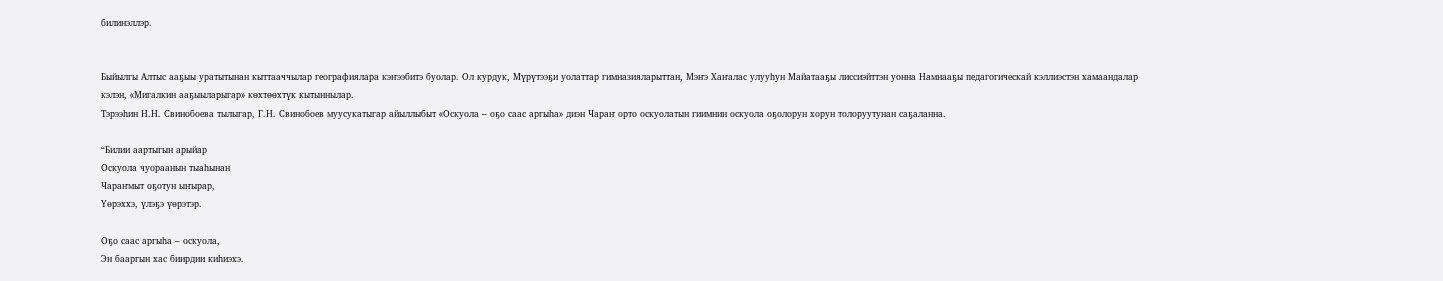билинэллэр.


Быйылгы Алтыс ааҕыы уратытынан кыттааччылар географиялара кэҥээбитэ буолар. Ол курдук, Мүрүтээҕи уолаттар гимназияларыттан, Мэҥэ Хаҥалас улууһун Майатааҕы лиссиэйттэн уонна Намнааҕы педагогическай кэллиэстэн хамаандалар кэлэн, «Мигалкин ааҕыыларыгар» көхтөөхтүк кытыннылар.
Тэрээһин Н.Н. Свинобоева тылыгар, Г.Н. Свинобоев муусукатыгар айыллыбыт «Оскуола – оҕо саас аргыһа» диэн Чараҥ орто оскуолатын гиимнин оскуола оҕолорун хорун толоруутунан саҕаланна.

“Билии аартыгын арыйар
Оскуола чуораанын тыаһынан
Чараҥмыт оҕотун ыҥырар,
Үөрэххэ, үлэҕэ үөрэтэр.

Оҕо саас аргыһа – оскуола,
Эн бааргын хас биирдии киһиэхэ.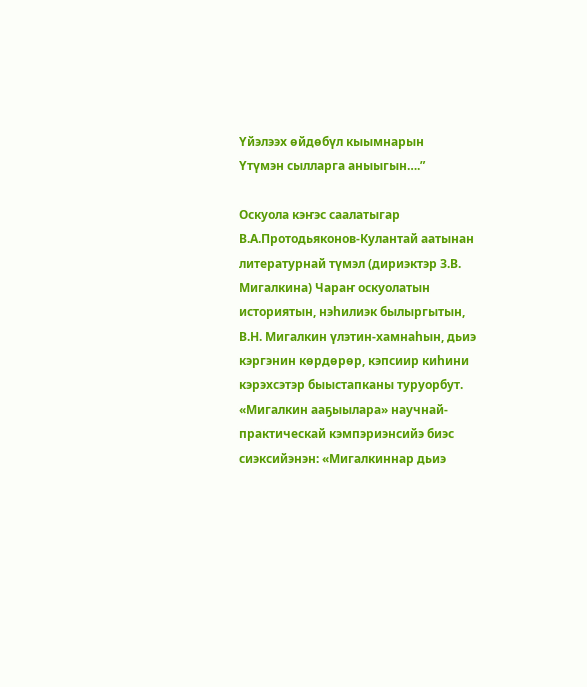Үйэлээх өйдөбүл кыымнарын
Үтүмэн сылларга аныыгын….”

Оскуола кэҥэс саалатыгар В.А.Протодьяконов-Кулантай аатынан литературнай түмэл (дириэктэр З.В. Мигалкина) Чараҥ оскуолатын историятын, нэһилиэк былыргытын, В.Н. Мигалкин үлэтин-хамнаһын, дьиэ кэргэнин көрдөрөр, кэпсиир киһини кэрэхсэтэр быыстапканы туруорбут.
«Мигалкин ааҕыылара» научнай-практическай кэмпэриэнсийэ биэс сиэксийэнэн: «Мигалкиннар дьиэ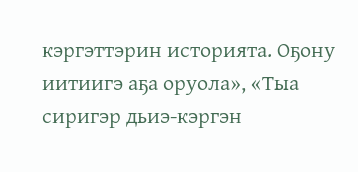кэргэттэрин историята. Оҕону иитиигэ аҕа оруола», «Тыа сиригэр дьиэ-кэргэн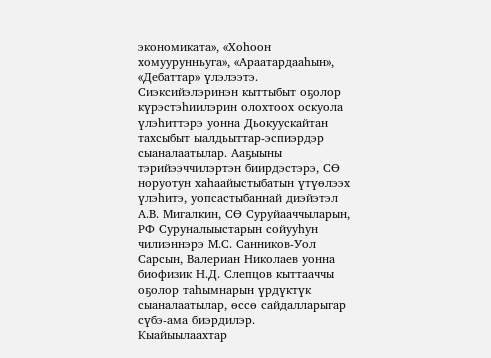экономиката», «Хоһоон хомуурунньуга», «Араатардааһын», «Дебаттар» үлэлээтэ.
Сиэксийэлэринэн кыттыбыт оҕолор күрэстэһиилэрин олохтоох оскуола үлэһиттэрэ уонна Дьокуускайтан тахсыбыт ыалдьыттар-эспиэрдэр сыаналаатылар. Ааҕыыны тэрийээччилэртэн биирдэстэрэ, СӨ норуотун хаһаайыстыбатын үтүөлээх үлэһитэ, уопсастыбаннай диэйэтэл А.В. Мигалкин, СӨ Суруйааччыларын, РФ Суруналыыстарын сойууһун чилиэннэрэ М.С. Санников-Уол Сарсын, Валериан Николаев уонна биофизик Н.Д. Слепцов кыттааччы оҕолор таһымнарын үрдүктүк сыаналаатылар, өссө сайдалларыгар сүбэ-ама биэрдилэр.
Кыайыылаахтар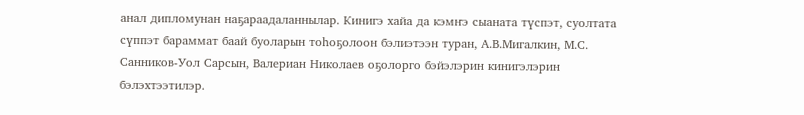анал дипломунан наҕараадаланнылар. Кинигэ хайа да кэмҥэ сыаната түспэт, суолтата сүппэт бараммат баай буоларын тоһоҕолоон бэлиэтээн туран, А.В.Мигалкин, М.С. Санников-Уол Сарсын, Валериан Николаев оҕолорго бэйэлэрин кинигэлэрин бэлэхтээтилэр.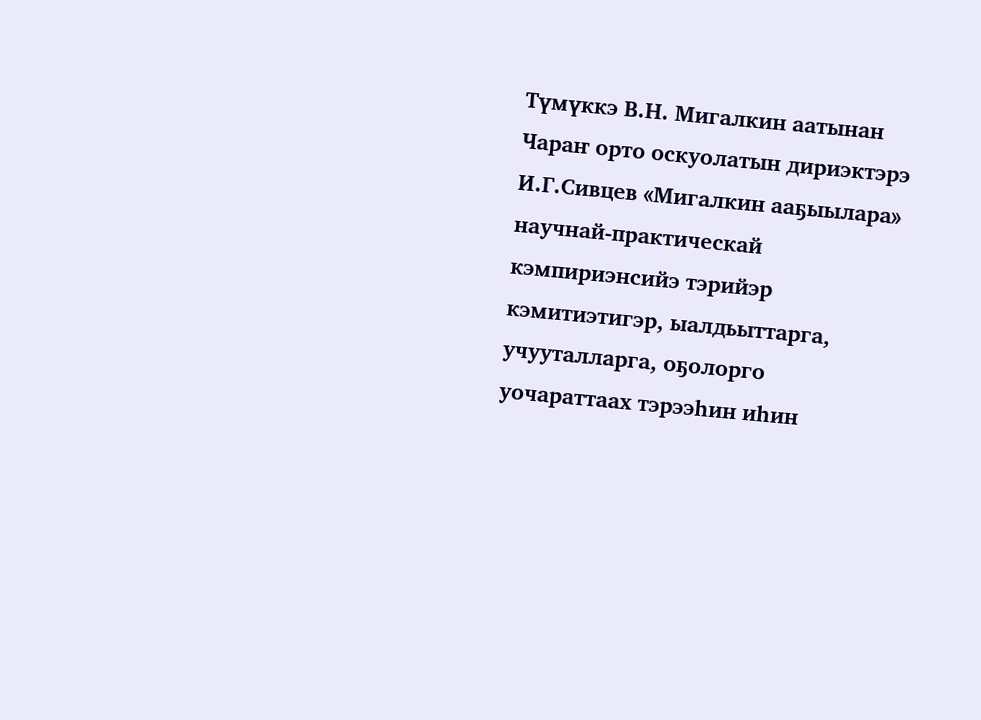Түмүккэ В.Н. Мигалкин аатынан Чараҥ орто оскуолатын дириэктэрэ И.Г.Сивцев «Мигалкин ааҕыылара» научнай-практическай кэмпириэнсийэ тэрийэр кэмитиэтигэр, ыалдьыттарга, учууталларга, оҕолорго уочараттаах тэрээһин иһин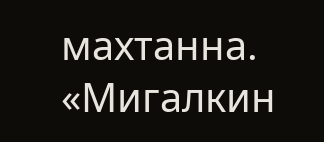махтанна. «Мигалкин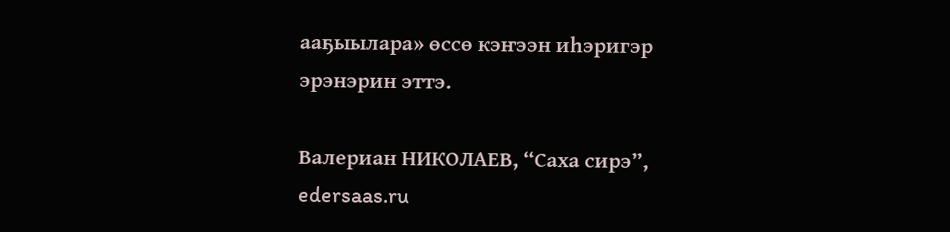ааҕыылара» өссө кэҥээн иһэригэр эрэнэрин эттэ.

Валериан НИКОЛАЕВ, “Саха сирэ”, edersaas.ru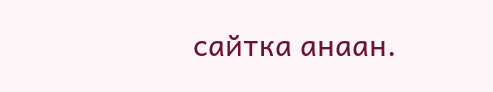сайтка анаан.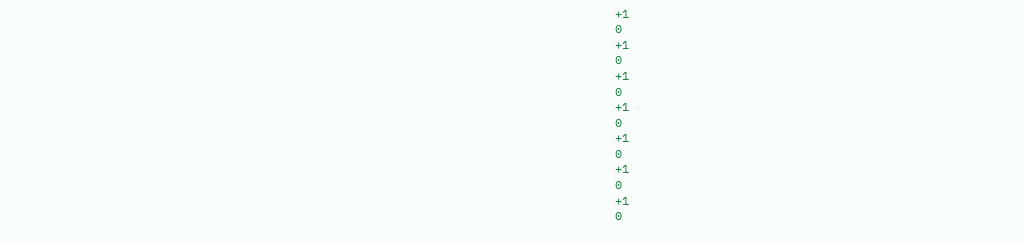+1
0
+1
0
+1
0
+1
0
+1
0
+1
0
+1
0